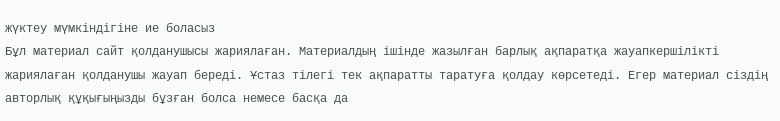жүктеу мүмкіндігіне ие боласыз
Бұл материал сайт қолданушысы жариялаған. Материалдың ішінде жазылған барлық ақпаратқа жауапкершілікті жариялаған қолданушы жауап береді. Ұстаз тілегі тек ақпаратты таратуға қолдау көрсетеді. Егер материал сіздің авторлық құқығыңызды бұзған болса немесе басқа да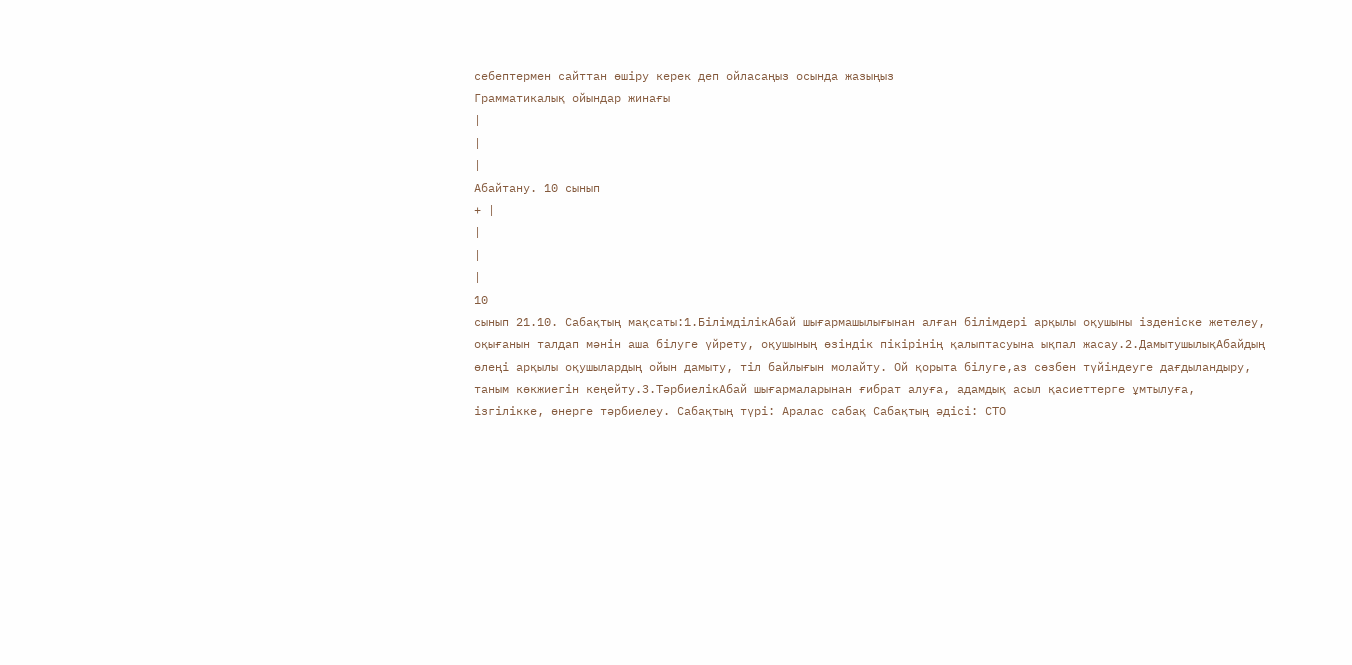себептермен сайттан өшіру керек деп ойласаңыз осында жазыңыз
Грамматикалық ойындар жинағы
|
|
|
Абайтану. 10 сынып
+ |
|
|
|
10
сынып 21.10. Сабақтың мақсаты:1.БілімділікАбай шығармашылығынан алған білімдері арқылы оқушыны ізденіске жетелеу, оқығанын талдап мәнін аша білуге үйрету, оқушының өзіндік пікірінің қалыптасуына ықпал жасау.2.ДамытушылықАбайдың өлеңі арқылы оқушылардың ойын дамыту, тіл байлығын молайту. Ой қорыта білуге,аз сөзбен түйіндеуге дағдыландыру, таным көкжиегін кеңейту.3.ТәрбиелікАбай шығармаларынан ғибрат алуға, адамдық асыл қасиеттерге ұмтылуға, ізгілікке, өнерге тәрбиелеу. Сабақтың түрі: Аралас сабақ Сабақтың әдісі: СТО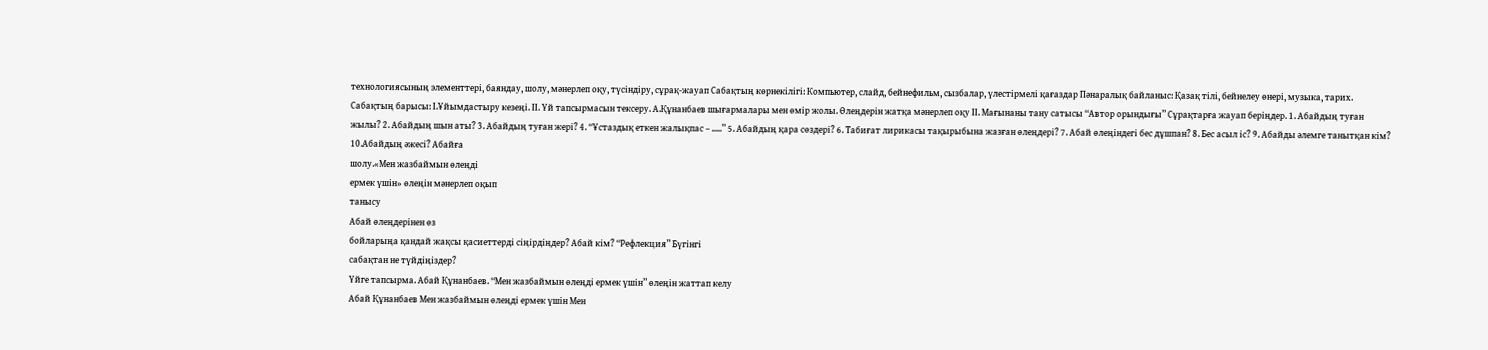технологиясының элементтері, баяндау, шолу, мәнерлеп оқу, түсіндіру, сұрақ-жауап Сабақтың көрнекілігі: Компьютер, слайд, бейнефильм, сызбалар, үлестірмелі қағаздар Пәнаралық байланыс: Қазақ тілі, бейнелеу өнері, музыка, тарих. Сабақтың барысы: І.Ұйымдастыру кезеңі. ІІ. Үй тапсырмасын тексеру. А.Құнанбаев шығармалары мен өмір жолы. Өлеңдерін жатқа мәнерлеп оқу ІІ. Мағынаны тану сатысы “Автор орындығы” Сұрақтарға жауап беріңдер. 1. Абайдың туған жылы? 2. Абайдың шын аты? 3. Абайдың туған жері? 4. “Ұстаздық еткен жалықпас – .....” 5. Абайдың қара сөздері? 6. Табиғат лирикасы тақырыбына жазған өлеңдері? 7. Абай өлеңіндегі бес дұшпан? 8. Бес асыл іс? 9. Абайды әлемге танытқан кім? 10.Абайдың әжесі? Абайға
шолу.«Мен жазбаймын өлеңді
ермек үшін» өлеңін мәнерлеп оқып
танысу
Абай өлеңдерінен өз
бойларыңа қандай жақсы қасиеттерді сіңірдіңдер? Абай кім? “Рефлекция” Бүгінгі
сабақтан не түйдіңіздер?
Үйге тапсырма. Абай Құнанбаев. “Мен жазбаймын өлеңді ермек үшін” өлеңін жаттап келу
Абай Құнанбаев Мен жазбаймын өлеңді ермек үшін Мен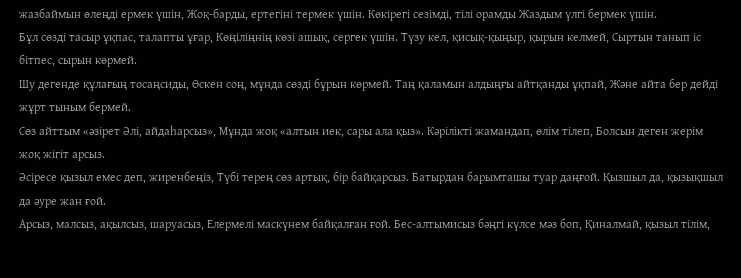жазбаймын өлеңді ермек үшін, Жоқ-барды, ертегіні термек үшін. Көкірегі сезімді, тілі орамды Жаздым үлгі бермек үшін.
Бұл сөзді тасыр ұқпас, талапты ұғар, Көңіліңнің көзі ашық, сергек үшін. Түзу кел, қисық-қыңыр, қырын келмей, Сыртын танып іс бітпес, сырын көрмей.
Шу дегенде құлағың тосаңсиды, Өскен соң, мұнда сөзді бұрын көрмей. Таң қаламын алдыңғы айтқанды ұқпай, Және айта бер дейді жұрт тыным бермей.
Сөз айттым «әзірет Әлі, айдаһарсыз», Мұнда жоқ «алтын иек, сары ала қыз». Кәрілікті жамандап, өлім тілеп, Болсын деген жерім жоқ жігіт арсыз.
Әсіресе қызыл емес деп, жиренбеңіз, Түбі терең сөз артық, бір байқарсыз. Батырдан барымташы туар даңғой. Қызшыл да, қызықшыл да әуре жан ғой.
Арсыз, малсыз, ақылсыз, шаруасыз, Елермелі маскүнем байқалған ғой. Бес-алтымисыз бәңгі күлсе мәз боп, Қиналмай, қызыл тілім,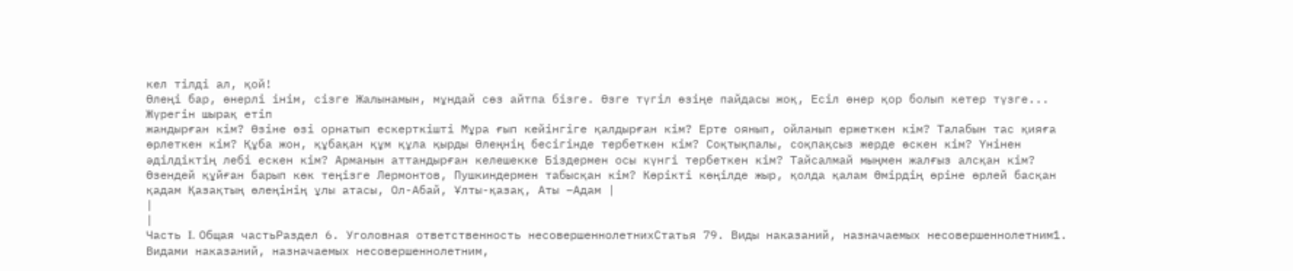кел тілді ал, қой!
Өлеңі бар, өнерлі інім, сізге Жалынамын, мұндай сөз айтпа бізге. Өзге түгіл өзіңе пайдасы жоқ, Есіл өнер қор болып кетер түзге...
Жүрегін шырақ етіп
жандырған кім? Өзіне өзі орнатып ескерткішті Мұра ғып кейінгіге қалдырған кім? Ерте оянып, ойланып ержеткен кім? Талабын тас қияға өрлеткен кім? Құба жон, құбақан құм құла қырды Өлеңнің бесігінде тербеткен кім? Соқтықпалы, соқпақсыз жерде өскен кім? Үнінен әділдіктің лебі ескен кім? Арманын аттандырған келешекке Біздермен осы күнгі тербеткен кім? Тайсалмай мыңмен жалғыз алсқан кім? Өзендей құйған барып көк теңізге Лермонтов, Пушкиндермен табысқан кім? Көрікті көңілде жыр, қолда қалам Өмірдің өріне өрлей басқан қадам Қазақтың өлеңінің ұлы атасы, Ол-Абай, Ұлты-қазақ, Аты –Адам |
|
|
Часть I. Общая частьРаздел 6. Уголовная ответственность несовершеннолетнихСтатья 79. Виды наказаний, назначаемых несовершеннолетним1. Видами наказаний, назначаемых несовершеннолетним,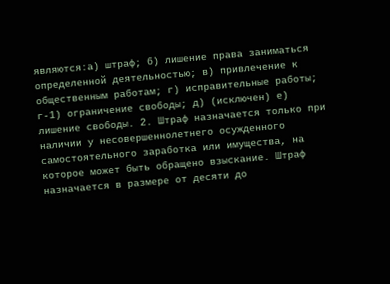являются:а) штраф; б) лишение права заниматься определенной деятельностью; в) привлечение к общественным работам; г) исправительные работы; г-1) ограничение свободы; д) (исключен) е) лишение свободы. 2. Штраф назначается только при наличии у несовершеннолетнего осужденного самостоятельного заработка или имущества, на которое может быть обращено взыскание. Штраф назначается в размере от десяти до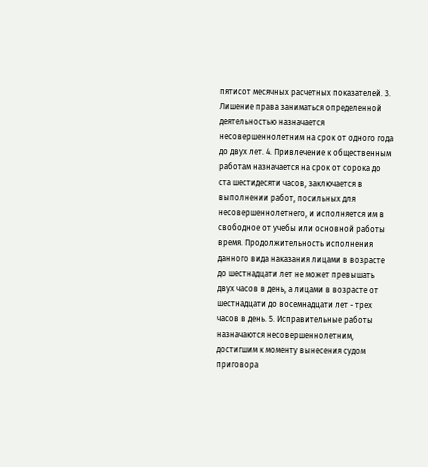пятисот месячных расчетных показателей. 3. Лишение права заниматься определенной деятельностью назначается несовершеннолетним на срок от одного года до двух лет. 4. Привлечение к общественным работам назначается на срок от сорока до ста шестидесяти часов, заключается в выполнении работ, посильных для несовершеннолетнего, и исполняется им в свободное от учебы или основной работы время. Продолжительность исполнения данного вида наказания лицами в возрасте до шестнадцати лет не может превышать двух часов в день, а лицами в возрасте от шестнадцати до восемнадцати лет - трех часов в день. 5. Исправительные работы назначаются несовершеннолетним, достигшим к моменту вынесения судом приговора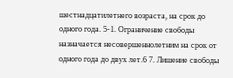шестнадцатилетнего возраста, на срок до одного года. 5-1. Ограничение свободы назначается несовершеннолетним на срок от одного года до двух лет.6 7. Лишение свободы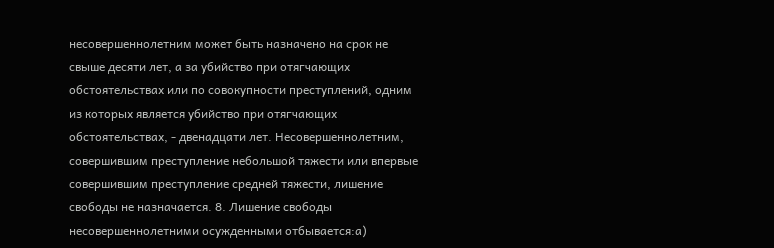несовершеннолетним может быть назначено на срок не свыше десяти лет, а за убийство при отягчающих обстоятельствах или по совокупности преступлений, одним из которых является убийство при отягчающих обстоятельствах, - двенадцати лет. Несовершеннолетним, совершившим преступление небольшой тяжести или впервые совершившим преступление средней тяжести, лишение свободы не назначается. 8. Лишение свободы несовершеннолетними осужденными отбывается:а)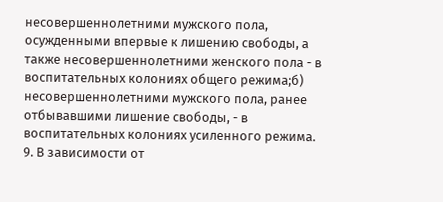несовершеннолетними мужского пола, осужденными впервые к лишению свободы, а также несовершеннолетними женского пола - в воспитательных колониях общего режима;б) несовершеннолетними мужского пола, ранее отбывавшими лишение свободы, - в воспитательных колониях усиленного режима. 9. В зависимости от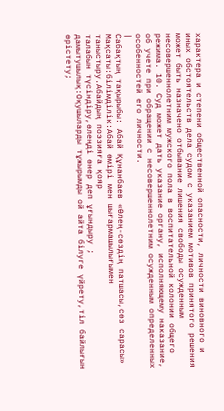характера и степени общественной опасности, личности виновного и иных обстоятельств дела судом с указанием мотивов принятого решения может быть назначено отбывание лишения свободы осужденным несовершеннолетним мужского пола в воспитательной колонии общего режима. 10. Суд может дать указание органу, исполняющему наказание, об учете при обращении с несовершеннолетним осужденным определенных особенностей его личности.
|
Сабақтың тақырыбы: Абай Құнанбаев «Өлең-сөздің патшасы,сөз сарасы»
Мақсаты:білімділік:Абай өмірі мен шығармашылығымен таныстыру.Абайдың поэзияға қояр
талабын түсіндіру,өлеңді өнер деп ұғындыру ;
дамытушылық:Оқушыларды тұжырымды ой айта білуге үйрету,тіл байлығын өрістету;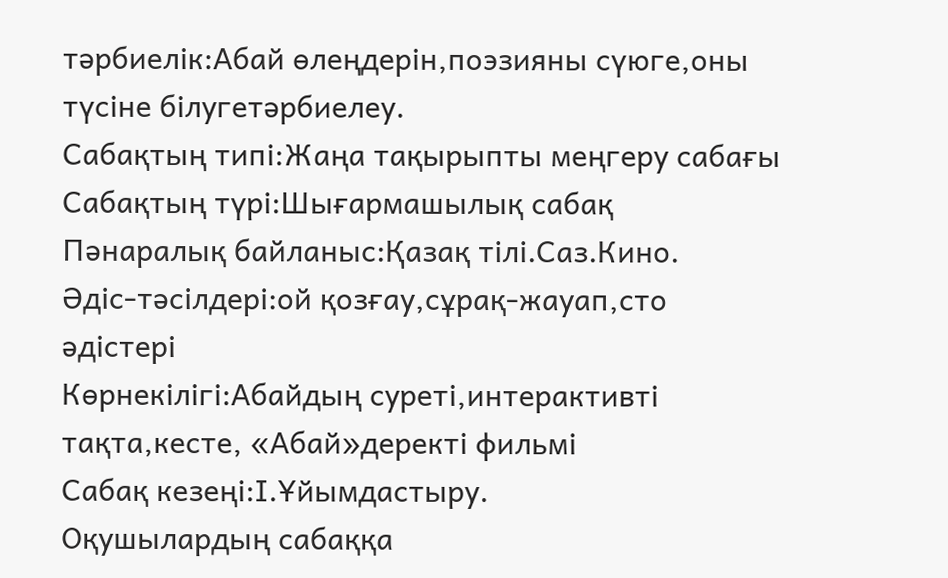тәрбиелік:Абай өлеңдерін,поэзияны сүюге,оны түсіне білугетәрбиелеу.
Сабақтың типі:Жаңа тақырыпты меңгеру сабағы
Сабақтың түрі:Шығармашылық сабақ
Пәнаралық байланыс:Қазақ тілі.Саз.Кино.
Әдіс-тәсілдері:ой қозғау,сұрақ-жауап,сто әдістері
Көрнекілігі:Абайдың суреті,интерактивті тақта,кесте, «Абай»деректі фильмі
Сабақ кезеңі:І.Ұйымдастыру.
Оқушылардың сабаққа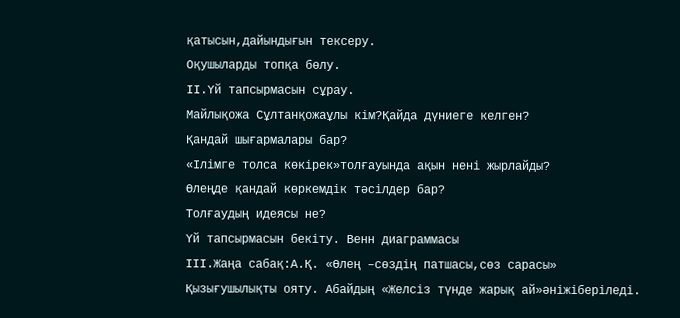қатысын,дайындығын тексеру.
Оқушыларды топқа бөлу.
ІІ.Үй тапсырмасын сұрау.
Майлықожа Сұлтанқожаұлы кім?Қайда дүниеге келген?
Қандай шығармалары бар?
«Ілімге толса көкірек»толғауында ақын нені жырлайды?
Өлеңде қандай көркемдік тәсілдер бар?
Толғаудың идеясы не?
Үй тапсырмасын бекіту. Венн диаграммасы
ІІІ.Жаңа сабақ:А.Қ. «Өлең –сөздің патшасы,сөз сарасы»
Қызығушылықты ояту. Абайдың «Желсіз түнде жарық ай»әніжіберіледі.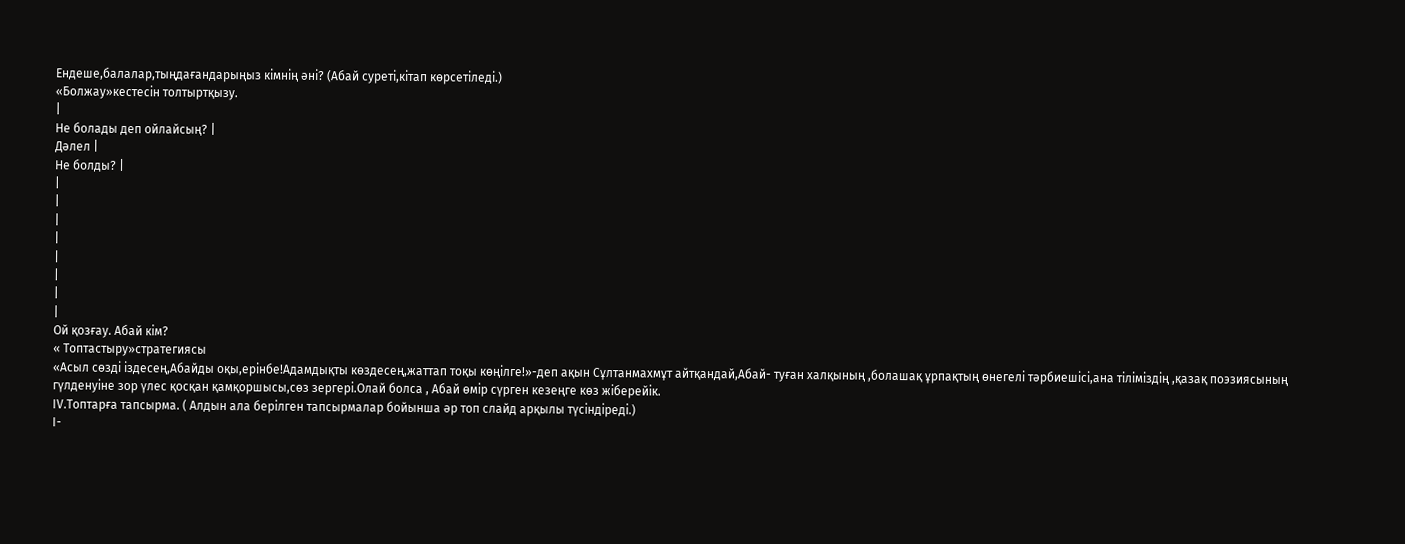Ендеше,балалар,тыңдағандарыңыз кімнің әні? (Абай суреті,кітап көрсетіледі.)
«Болжау»кестесін толтыртқызу.
|
Не болады деп ойлайсың? |
Дәлел |
Не болды? |
|
|
|
|
|
|
|
|
Ой қозғау. Абай кім?
« Топтастыру»стратегиясы
«Асыл сөзді іздесең,Абайды оқы,ерінбе!Адамдықты көздесең,жаттап тоқы көңілге!»-деп ақын Сұлтанмахмұт айтқандай,Абай- туған халқының ,болашақ ұрпақтың өнегелі тәрбиешісі,ана тіліміздің ,қазақ поэзиясының гүлденуіне зор үлес қосқан қамқоршысы,сөз зергері.Олай болса , Абай өмір сүрген кезеңге көз жіберейік.
ІV.Топтарға тапсырма. ( Алдын ала берілген тапсырмалар бойынша әр топ слайд арқылы түсіндіреді.)
І-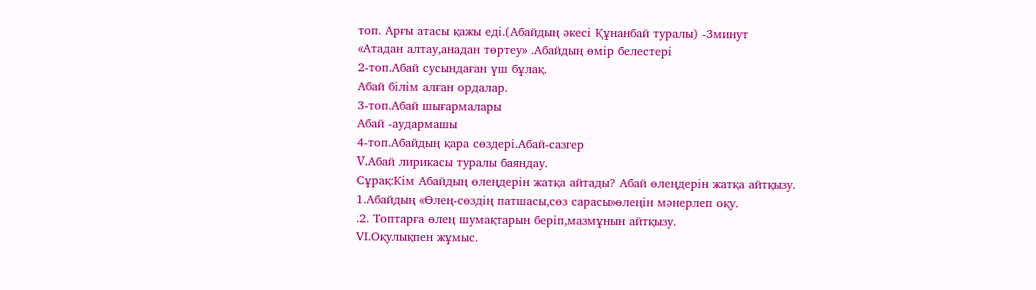топ. Арғы атасы қажы еді.(Абайдың әкесі Құнанбай туралы) -3минут
«Атадан алтау,анадан төртеу» .Абайдың өмір белестері
2-топ.Абай сусындаған үш бұлақ.
Абай білім алған ордалар.
3-топ.Абай шығармалары
Абай -аудармашы
4-топ.Абайдың қара сөздері.Абай-сазгер
V.Абай лирикасы туралы баяндау.
Сұрақ:Кім Абайдың өлеңдерін жатқа айтады? Абай өлеңдерін жатқа айтқызу.
1.Абайдың «Өлең-сөздің патшасы,сөз сарасы»өлеңін мәнерлеп оқу.
.2. Топтарға өлең шумақтарын беріп,мазмұнын айтқызу.
VІ.Оқулықпен жұмыс.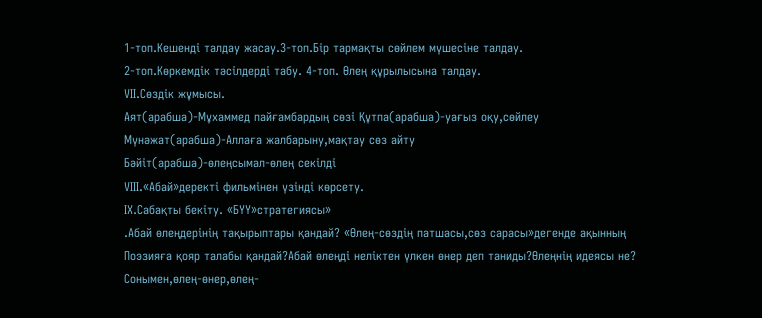1-топ.Кешенді талдау жасау.3-топ.Бір тармақты сөйлем мүшесіне талдау.
2-топ.Көркемдік тәсілдерді табу. 4-топ. Өлең құрылысына талдау.
VІІ.Сөздік жұмысы.
Аят(арабша)-Мұхаммед пайғамбардың сөзі Құтпа(арабша)-уағыз оқу,сөйлеу
Мүнәжат(арабша)-Аллаға жалбарыну,мақтау сөз айту
Бәйіт(арабша)-өлеңсымал-өлең секілді
VІІІ.«Абай»деректі фильмінен үзінді көрсету.
ІХ.Сабақты бекіту. «БҮҮ»стратегиясы»
.Абай өлеңдерінің тақырыптары қандай? «Өлең-сөздің патшасы,сөз сарасы»дегенде ақынның
Поэзияға қояр талабы қандай?Абай өлеңді неліктен үлкен өнер деп таниды?Өлеңнің идеясы не?
Сонымен,өлең-өнер,өлең-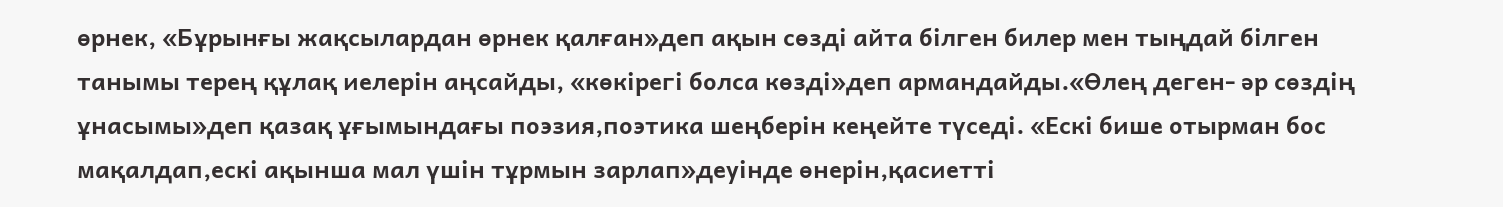өрнек, «Бұрынғы жақсылардан өрнек қалған»деп ақын сөзді айта білген билер мен тыңдай білген танымы терең құлақ иелерін аңсайды, «көкірегі болса көзді»деп армандайды.«Өлең деген- әр сөздің ұнасымы»деп қазақ ұғымындағы поэзия,поэтика шеңберін кеңейте түседі. «Ескі бише отырман бос мақалдап,ескі ақынша мал үшін тұрмын зарлап»деуінде өнерін,қасиетті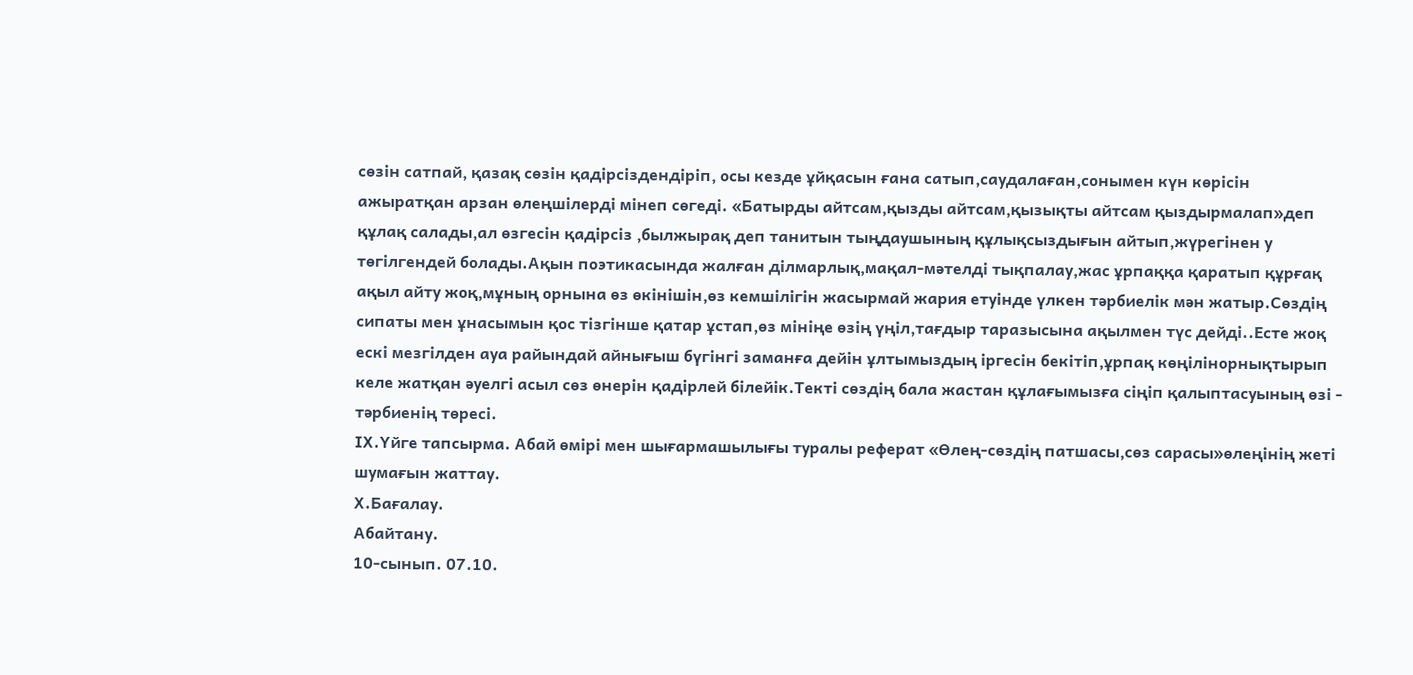сөзін сатпай, қазақ сөзін қадірсіздендіріп, осы кезде ұйқасын ғана сатып,саудалаған,сонымен күн көрісін ажыратқан арзан өлеңшілерді мінеп сөгеді. «Батырды айтсам,қызды айтсам,қызықты айтсам қыздырмалап»деп құлақ салады,ал өзгесін қадірсіз ,былжырақ деп танитын тыңдаушының құлықсыздығын айтып,жүрегінен у төгілгендей болады.Ақын поэтикасында жалған ділмарлық,мақал-мәтелді тықпалау,жас ұрпаққа қаратып құрғақ ақыл айту жоқ,мұның орнына өз өкінішін,өз кемшілігін жасырмай жария етуінде үлкен тәрбиелік мән жатыр.Сөздің сипаты мен ұнасымын қос тізгінше қатар ұстап,өз мініңе өзің үңіл,тағдыр таразысына ақылмен түс дейді..Есте жоқ ескі мезгілден ауа райындай айнығыш бүгінгі заманға дейін ұлтымыздың іргесін бекітіп,ұрпақ көңілінорнықтырып келе жатқан әуелгі асыл сөз өнерін қадірлей білейік.Текті сөздің бала жастан құлағымызға сіңіп қалыптасуының өзі - тәрбиенің төресі.
ІХ.Үйге тапсырма. Абай өмірі мен шығармашылығы туралы реферат «Өлең-сөздің патшасы,сөз сарасы»өлеңінің жеті шумағын жаттау.
Х.Бағалау.
Абайтану.
10-сынып. 07.10.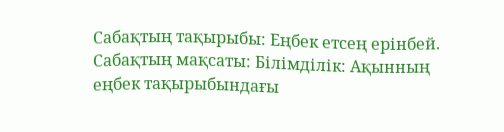Сабақтың тақырыбы: Еңбек етсең ерінбей.
Сабақтың мақсаты: Білімділік: Ақынның еңбек тақырыбындағы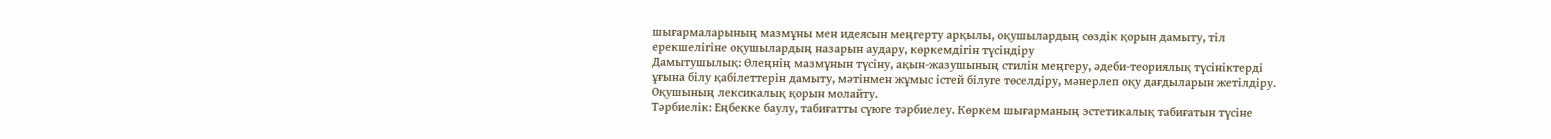шығармаларының мазмұны мен идеясын меңгерту арқылы, оқушылардың сөздік қорын дамыту, тіл ерекшелігіне оқушылардың назарын аудару, көркемдігін түсіндіру
Дамытушылық: Өлеңнің мазмұнын түсіну, ақын-жазушының стилін меңгеру, әдеби-теориялық түсініктерді ұғына білу қабілеттерін дамыту, мәтінмен жұмыс істей білуге төселдіру, мәнерлеп оқу дағдыларын жетілдіру. Оқушының лексикалық қорын молайту.
Тәрбиелік: Еңбекке баулу, табиғатты сүюге тәрбиелеу. Көркем шығарманың эстетикалық табиғатын түсіне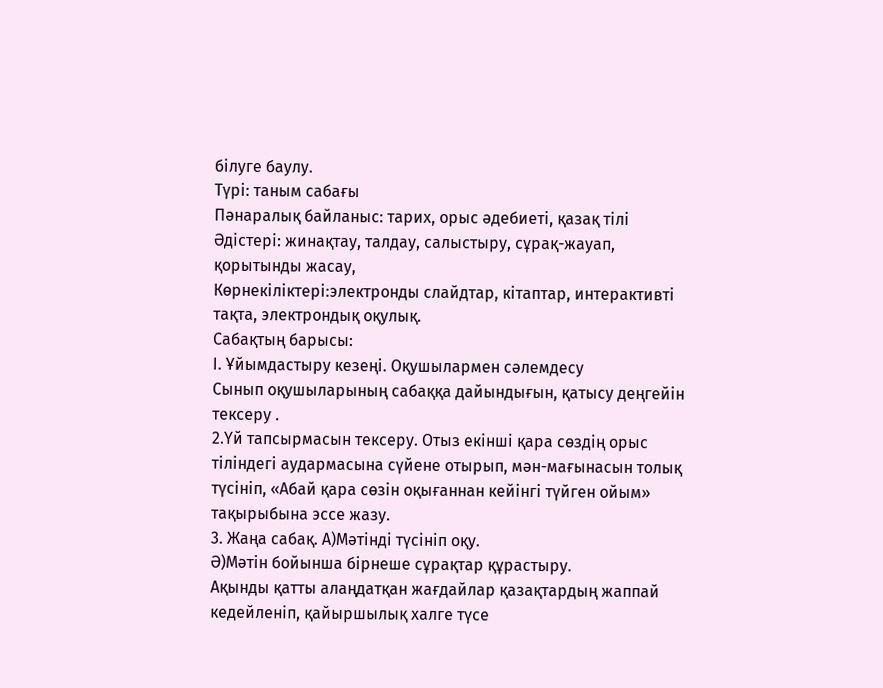білуге баулу.
Түрі: таным сабағы
Пәнаралық байланыс: тарих, орыс әдебиеті, қазақ тілі
Әдістері: жинақтау, талдау, салыстыру, сұрақ-жауап, қорытынды жасау,
Көрнекіліктері:электронды слайдтар, кітаптар, интерактивті тақта, электрондық оқулық.
Сабақтың барысы:
І. Ұйымдастыру кезеңі. Оқушылармен сәлемдесу
Сынып оқушыларының сабаққа дайындығын, қатысу деңгейін тексеру .
2.Үй тапсырмасын тексеру. Отыз екінші қара сөздің орыс тіліндегі аудармасына сүйене отырып, мән-мағынасын толық түсініп, «Абай қара сөзін оқығаннан кейінгі түйген ойым» тақырыбына эссе жазу.
3. Жаңа сабақ. А)Мәтінді түсініп оқу.
Ә)Мәтін бойынша бірнеше сұрақтар құрастыру.
Ақынды қатты алаңдатқан жағдайлар қазақтардың жаппай кедейленіп, қайыршылық халге түсе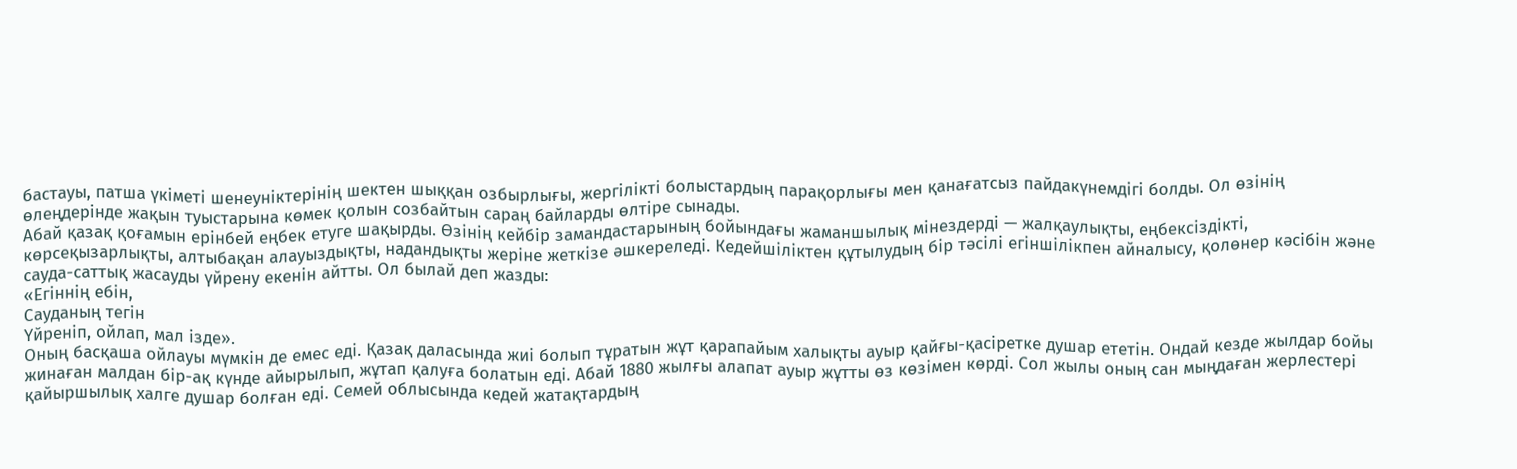бастауы, патша үкіметі шенеуніктерінің шектен шыққан озбырлығы, жергілікті болыстардың парақорлығы мен қанағатсыз пайдакүнемдігі болды. Ол өзінің өлеңдерінде жақын туыстарына көмек қолын созбайтын сараң байларды өлтіре сынады.
Абай қазақ қоғамын ерінбей еңбек етуге шақырды. Өзінің кейбір замандастарының бойындағы жаманшылық мінездерді — жалқаулықты, еңбексіздікті, көрсеқызарлықты, алтыбақан алауыздықты, надандықты жеріне жеткізе әшкереледі. Кедейшіліктен құтылудың бір тәсілі егіншілікпен айналысу, қолөнер кәсібін және сауда-саттық жасауды үйрену екенін айтты. Ол былай деп жазды:
«Егіннің ебін,
Сауданың тегін
Үйреніп, ойлап, мал ізде».
Оның басқаша ойлауы мүмкін де емес еді. Қазақ даласында жиі болып тұратын жұт қарапайым халықты ауыр қайғы-қасіретке душар ететін. Ондай кезде жылдар бойы жинаған малдан бір-ақ күнде айырылып, жұтап қалуға болатын еді. Абай 1880 жылғы алапат ауыр жұтты өз көзімен көрді. Сол жылы оның сан мыңдаған жерлестері қайыршылық халге душар болған еді. Семей облысында кедей жатақтардың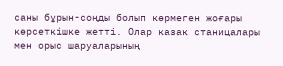саны бұрын-соңды болып көрмеген жоғары көрсеткішке жетті. Олар казак станицалары мен орыс шаруаларының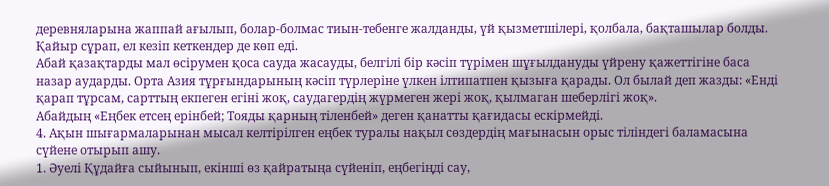деревняларына жаппай ағылып, болар-болмас тиын-тебенге жалданды, үй қызметшілері, қолбала, бақташылар болды. Қайыр сұрап, ел кезіп кеткендер де көп еді.
Абай қазақтарды мал өсірумен қоса сауда жасауды, белгілі бір кәсіп түрімен шұғылдануды үйрену қажеттігіне баса назар аударды. Орта Азия тұрғындарының кәсіп түрлеріне үлкен ілтипатпен қызыға қарады. Ол былай деп жазды: «Енді қарап тұрсам, сарттың екпеген егіні жоқ, саудагердің жүрмеген жері жоқ, қылмаган шеберлігі жоқ».
Абайдың «Еңбек етсең ерінбей; Тояды қарның тіленбей» деген қанатты қағидасы ескірмейді.
4. Ақын шығармаларынан мысал келтірілген еңбек туралы нақыл сөздердің мағынасын орыс тіліндегі баламасына сүйене отырып ашу.
1. Әуелі Құдайға сыйынып, екінші өз қайратыңа сүйеніп, еңбегіңді сау,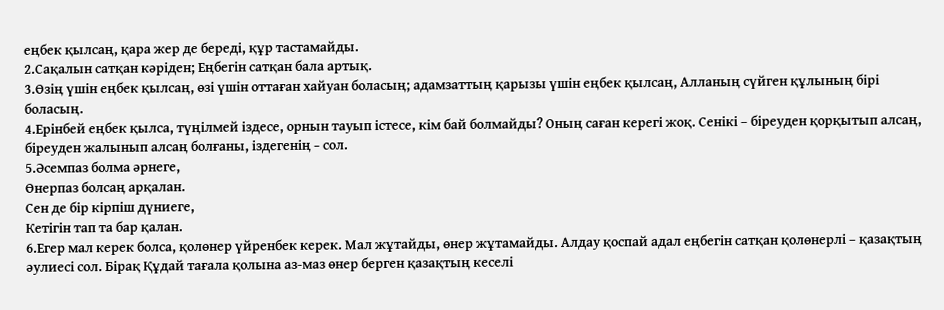еңбек қылсаң, қара жер де береді, құр тастамайды.
2.Сақалын сатқан кәріден; Еңбегін сатқан бала артық.
3.Өзің үшін еңбек қылсаң, өзі үшін оттаған хайуан боласың; адамзаттың қарызы үшін еңбек қылсаң, Алланың сүйген құлының бірі боласың.
4.Ерінбей еңбек қылса, түңілмей іздесе, орнын тауып істесе, кім бай болмайды? Оның саған керегі жоқ. Сенікі – біреуден қорқытып алсаң, біреуден жалынып алсаң болғаны, іздегенің − сол.
5.Әсемпаз болма әрнеге,
Өнерпаз болсаң арқалан.
Сен де бір кірпіш дүниеге,
Кетігін тап та бар қалан.
6.Егер мал керек болса, қолөнер үйренбек керек. Мал жұтайды, өнер жұтамайды. Алдау қоспай адал еңбегін сатқан қолөнерлі – қазақтың әулиесі сол. Бірақ Құдай тағала қолына аз-маз өнер берген қазақтың кеселі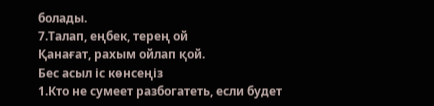болады.
7.Талап, еңбек, терең ой
Қанағат, рахым ойлап қой.
Бес асыл іс көнсеңіз
1.Кто не сумеет разбогатеть, если будет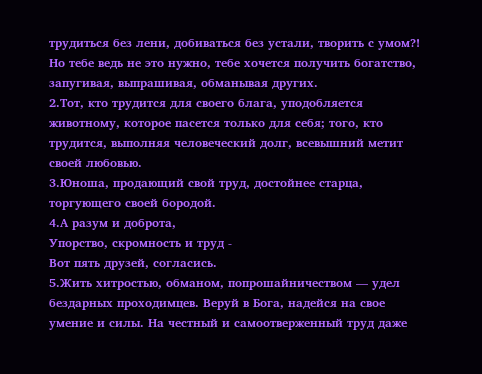трудиться без лени, добиваться без устали, творить с умом?! Но тебе ведь не это нужно, тебе хочется получить богатство, запугивая, выпрашивая, обманывая других.
2.Тот, кто трудится для своего блага, уподобляется животному, которое пасется только для себя; того, кто трудится, выполняя человеческий долг, всевышний метит своей любовью.
3.Юноша, продающий свой труд, достойнее старца, торгующего своей бородой.
4.А разум и доброта,
Упорство, скромность и труд -
Вот пять друзей, согласись.
5.Жить хитростью, обманом, попрошайничеством — удел бездарных проходимцев. Веруй в Бога, надейся на свое умение и силы. На честный и самоотверженный труд даже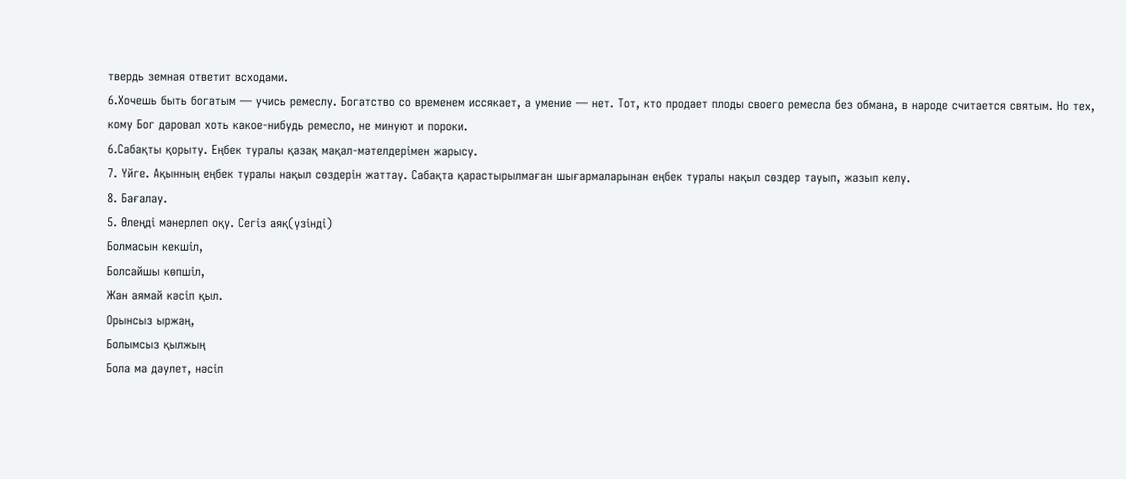твердь земная ответит всходами.
6.Хочешь быть богатым — учись ремеслу. Богатство со временем иссякает, а умение — нет. Тот, кто продает плоды своего ремесла без обмана, в народе считается святым. Но тех, кому Бог даровал хоть какое-нибудь ремесло, не минуют и пороки.
6.Сабақты қорыту. Еңбек туралы қазақ мақал-мәтелдерімен жарысу.
7. Үйге. Ақынның еңбек туралы нақыл сөздерін жаттау. Сабақта қарастырылмаған шығармаларынан еңбек туралы нақыл сөздер тауып, жазып келу.
8. Бағалау.
5. Өлеңді мәнерлеп оқу. Сегіз аяқ(үзінді)
Болмасын кекшіл,
Болсайшы көпшіл,
Жан аямай кәсіп қыл.
Орынсыз ыржаң,
Болымсыз қылжың
Бола ма дәулет, нәсіп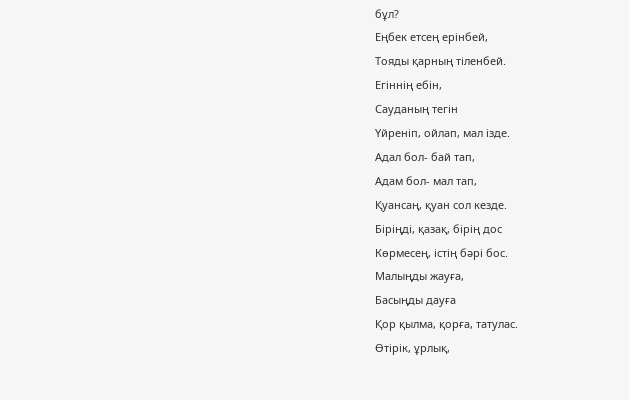бұл?
Еңбек етсең ерінбей,
Тояды қарның тіленбей.
Егіннің ебін,
Сауданың тегін
Үйреніп, ойлап, мал ізде.
Адал бол- бай тап,
Адам бол- мал тап,
Қуансаң, қуан сол кезде.
Біріңді, қазақ, бірің дос
Көрмесең, істің бәрі бос.
Малыңды жауға,
Басыңды дауға
Қор қылма, қорға, татулас.
Өтірік, ұрлық,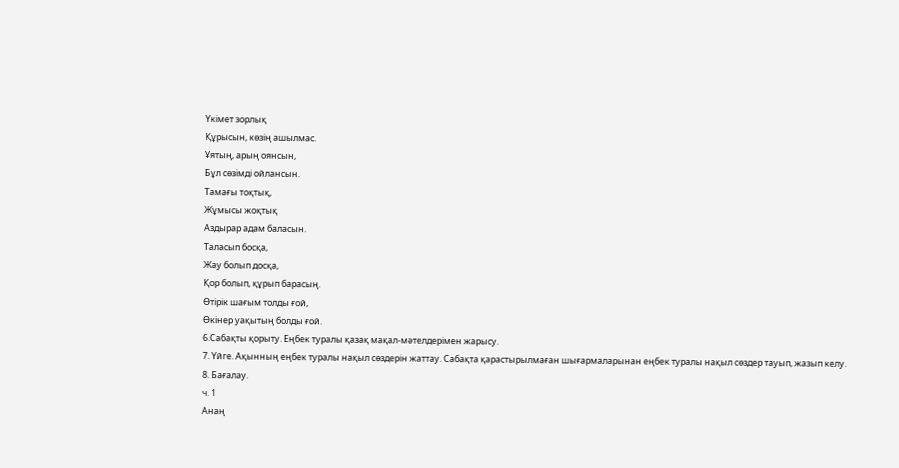Үкімет зорлық
Құрысын, көзің ашылмас.
Ұятың, арың оянсын,
Бұл сөзімді ойлансын.
Тамағы тоқтық,
Жұмысы жоқтық
Аздырар адам баласын.
Таласып босқа,
Жау болып досқа,
Қор болып, құрып барасың.
Өтірік шағым толды ғой,
Өкінер уақытың болды ғой.
6.Сабақты қорыту. Еңбек туралы қазақ мақал-мәтелдерімен жарысу.
7. Үйге. Ақынның еңбек туралы нақыл сөздерін жаттау. Сабақта қарастырылмаған шығармаларынан еңбек туралы нақыл сөздер тауып, жазып келу.
8. Бағалау.
ч. 1
Анаң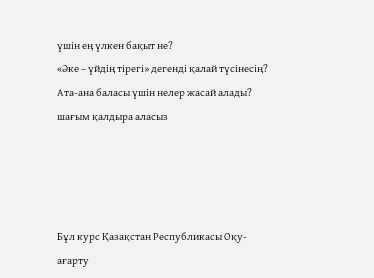үшін ең үлкен бақыт не?
«Әке – үйдің тірегі» дегенді қалай түсінесің?
Ата-ана баласы үшін нелер жасай алады?
шағым қалдыра аласыз




Бұл курс Қазақстан Республикасы Оқу-ағарту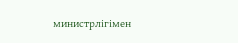министрлігімен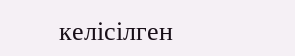келісілген